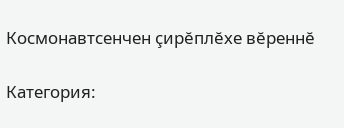Космонавтсенчен çирĕплĕхе вĕреннĕ

Категория: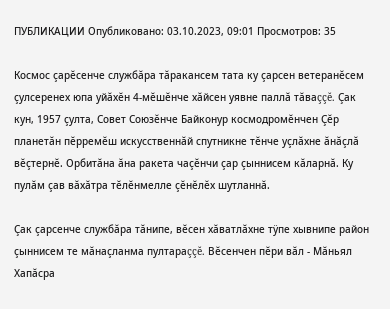ПУБЛИКАЦИИ Опубликовано: 03.10.2023, 09:01 Просмотров: 35

Космос çарĕсенче службăра тăракансем тата ку çарсен ветеранĕсем çулсеренех юпа уйăхĕн 4-мĕшĕнче хăйсен уявне паллă тăваççĕ. Çак кун, 1957 çулта, Совет Союзĕнче Байконур космодромĕнчен Çĕр планетăн пĕрремĕш искусственнăй спутникне тĕнче уçлăхне ăнăçлă вĕçтернĕ. Орбитăна ăна ракета чаçĕнчи çар çыннисем кăларнă. Ку пулăм çав вăхăтра тĕлĕнмелле çĕнĕлĕх шутланнă.

Çак çарсенче службăра тăнипе, вĕсен хăватлăхне тÿпе хывнипе район çыннисем те мăнаçланма пултараççĕ. Вĕсенчен пĕри вăл - Мăньял Хапăсра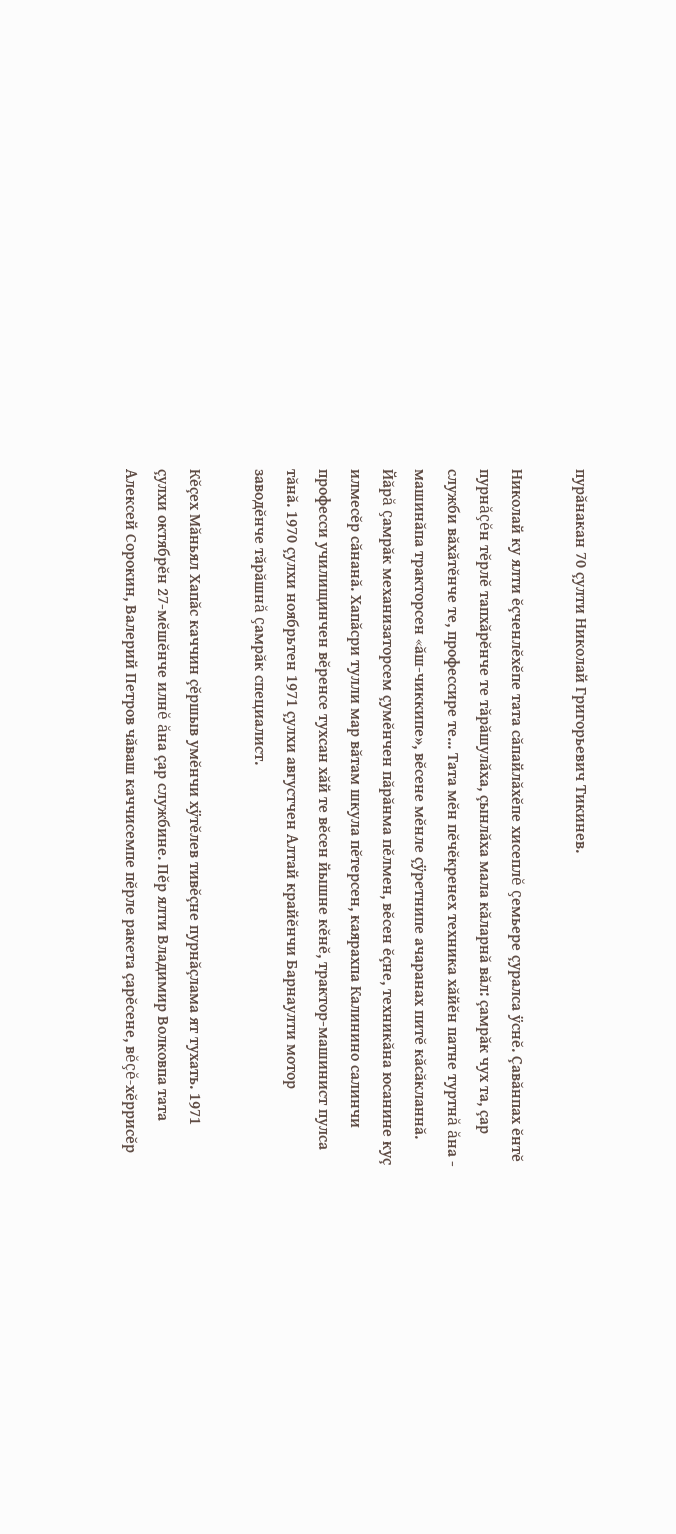пурăнакан 70 çулти Николай Григорьевич Тикинев.

Николай ку ялти ĕçченлĕхĕпе тата сăпайлăхĕпе хисеплĕ çемьере çуралса ÿснĕ. Çавăнпах ĕнтĕ пурнăçĕн тĕрлĕ тапхăрĕнче те тăрăшулăха, çынлăха мала кăларнă вăл: çамрăк чух та, çар служби вăхăтĕнче те, профессире те... Тата мĕн пĕчĕкренех техника хăйĕн патне туртнă ăна - машинăпа тракторсен «ăш-чиккипе», вĕсене мĕнле çÿретнипе ачаранах питĕ кăсăкланнă. Йăрă çамрăк механизаторсем çумĕнчен пăрăнма пĕлмен, вĕсен ĕçне, техникăна юсанине куç илмесĕр сăнанă. Хапăсри тулли мар вăтам шкула пĕтерсен, каярахпа Калинино салинчи професси училищинчен вĕренсе тухсан хăй те вĕсен йышне кĕнĕ, трактор-машинист пулса тăнă. 1970 çулхи ноябрьтен 1971 çулхи августчен Алтай крайĕнчи Барнаулти мотор заводĕнче тăрăшнă çамрăк специалист.

Кĕçех Мăньял Хапăс каччин çĕршыв умĕнчи хÿтĕлев тивĕçне пурнăçлама ят тухать. 1971 çулхи октябрĕн 27-мĕшĕнче илнĕ ăна çар службине. Пĕр ялти Владимир Волковпа тата Алексей Сорокин, Валерий Петров чăваш каччисемпе пĕрле ракета çарĕсене, вĕçĕ-хĕррисĕр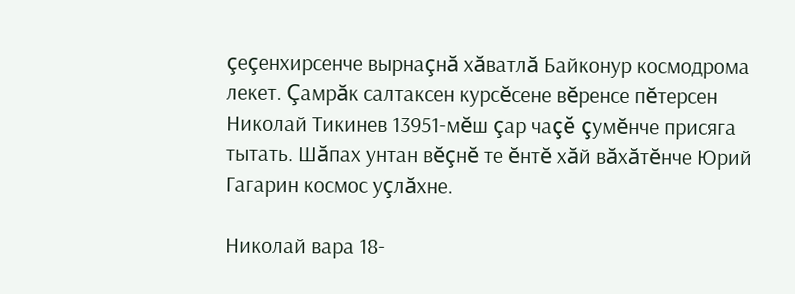çеçенхирсенче вырнаçнă хăватлă Байконур космодрома лекет. Çамрăк салтаксен курсĕсене вĕренсе пĕтерсен Николай Тикинев 13951-мĕш çар чаçĕ çумĕнче присяга тытать. Шăпах унтан вĕçнĕ те ĕнтĕ хăй вăхăтĕнче Юрий Гагарин космос уçлăхне.

Николай вара 18-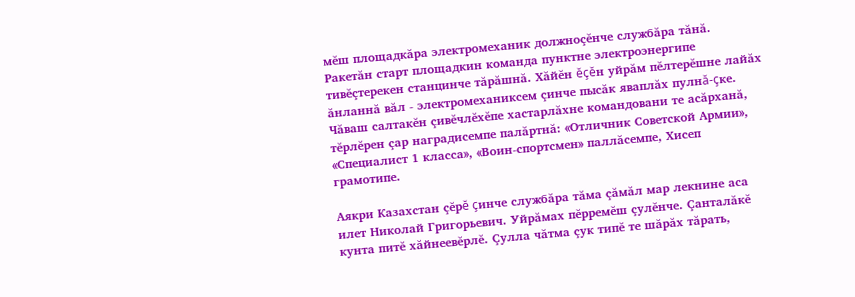мĕш площадкăра электромеханик должноçĕнче службăра тăнă. Ракетăн старт площадкин команда пунктне электроэнергипе тивĕçтерекен станцинче тăрăшнă. Хăйĕн ĕçĕн уйрăм пĕлтерĕшне лайăх ăнланнă вăл - электромеханиксем çинче пысăк яваплăх пулнă-çке. Чăваш салтакĕн çивĕчлĕхĕпе хастарлăхне командовани те асăрханă, тĕрлĕрен çар наградисемпе палăртнă: «Отличник Советской Армии», «Специалист 1 класса», «Воин-спортсмен» паллăсемпе, Хисеп грамотипе.

Аякри Казахстан çĕрĕ çинче службăра тăма çăмăл мар лекнине аса илет Николай Григорьевич. Уйрăмах пĕрремĕш çулĕнче. Çанталăкĕ кунта питĕ хăйнеевĕрлĕ. Çулла чăтма çук типĕ те шăрăх тăрать,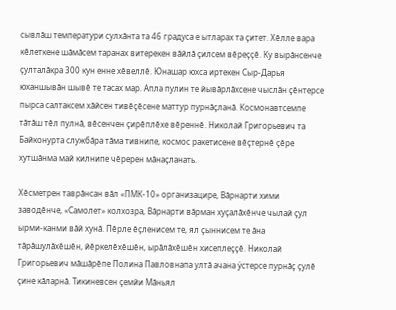сывлăш температури сулхăнта та 46 градуса е ытларах та çитет. Хĕлле вара кĕлеткене шăмăсем таранах витерекен вăйлă çилсем вĕреççĕ. Ку вырăнсенче çулталăкра 300 кун енне хĕвеллĕ. Юнашар юхса иртекен Сыр-Дарья юханшывăн шывĕ те тасах мар. Апла пулин те йывăрлăхсене чыслăн çĕнтерсе пырса салтаксем хăйсен тивĕçĕсене маттур пурнăçланă. Космонавтсемпе тăтăш тĕл пулнă, вĕсенчен çирĕплĕхе вĕреннĕ. Николай Григорьевич та Байконурта службăра тăма тивнипе, космос ракетисене вĕçтернĕ çĕре хутшăнма май килнипе чĕререн мăнаçланать.

Хĕсметрен таврăнсан вăл «ПМК-10» организацире, Вăрнарти хими заводĕнче, «Самолет» колхозра, Вăрнарти вăрман хуçалăхĕнче чылай çул ырми-канми вăй хунă. Пĕрле ĕçленисем те, ял çыннисем те ăна тăрăшулăхĕшĕн, йĕркелĕхĕшĕн, ырăлăхĕшĕн хисеплеççĕ. Николай Григорьевич мăшăрĕпе Полина Павловнапа ултă ачана ÿстерсе пурнăç çулĕ çине кăларнă. Тикиневсен çемйи Мăньял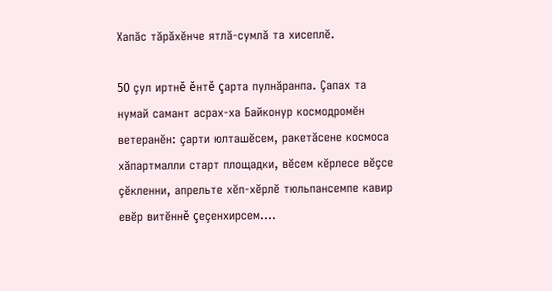Хапăс тăрăхĕнче ятлă-сумлă та хисеплĕ.

50 çул иртнĕ ĕнтĕ çарта пулнăранпа. Çапах та нумай самант асрах-ха Байконур космодромĕн ветеранĕн: çарти юлташĕсем, ракетăсене космоса хăпартмалли старт площадки, вĕсем кĕрлесе вĕçсе çĕкленни, апрельте хĕп-хĕрлĕ тюльпансемпе кавир евĕр витĕннĕ çеçенхирсем....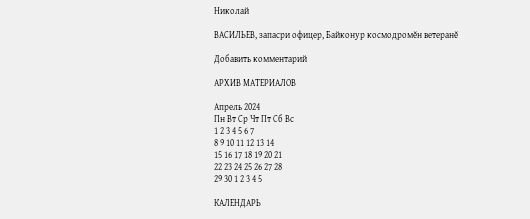Николай

ВАСИЛЬЕВ, запасри офицер, Байконур космодромĕн ветеранĕ

Добавить комментарий

АРХИВ МАТЕРИАЛОВ

Апрель 2024
Пн Вт Ср Чт Пт Сб Вс
1 2 3 4 5 6 7
8 9 10 11 12 13 14
15 16 17 18 19 20 21
22 23 24 25 26 27 28
29 30 1 2 3 4 5

КАЛЕНДАРЬ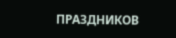ПРАЗДНИКОВ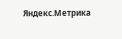Яндекс.Метрика